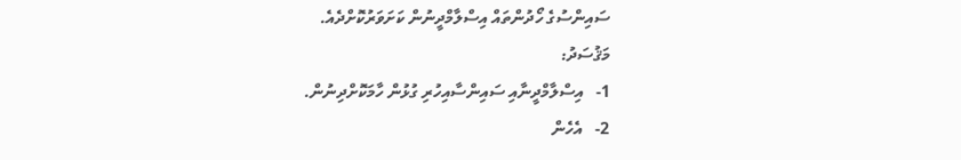ސައިންސުގެ ހޯދުންތައް އިސްލާމްދީނުން ކަށަވަރުކޮށްދެއެ.
މަޤުސަދު:
1-   އިސްލާމްދީނާއި ސައިންސާއިހުރި ގުޅުން ހާމަކޮށްދިނުން.
2-   އެހެން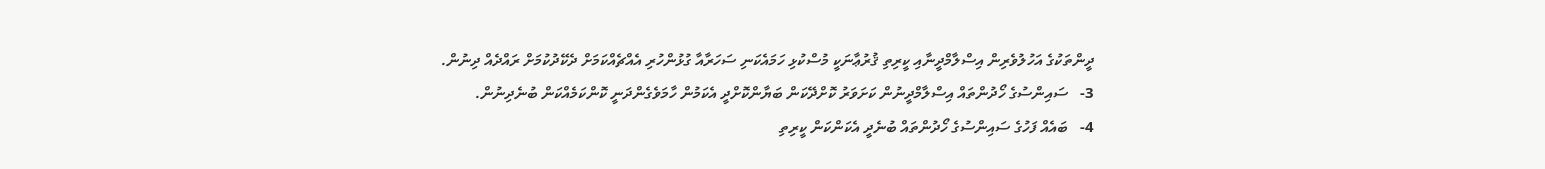ދީންތަކުގެ އަހުލުވެރިން އިސްލާމްދީނާއި ކީރިތި ޤުރުޢާނަކީ މުސްކުޅި ހަމައެކަނި ސަހަރާއާ ގުޅުންހުރި އެއްޗެއްކަމަށް ދެކޭދުކުމަށް ރައްދެއް ދިނުން.
3-   ސައިންސުގެ ހޯދުންތައް އިސްލާމްދީނުން ކަށަވަރު ކޮށްދޭކަން ބަޔާންކޮށްދީ އެކަމުން ހާމަވެގެންދަނީ ކޮންކަމެއްކަން ބުނެދިނުން.
4-   ބައެއް ފަހުގެ ސައިންސުގެ ހޯދުންތައް ބުނެދީ އެކަންކަން ކީރިތި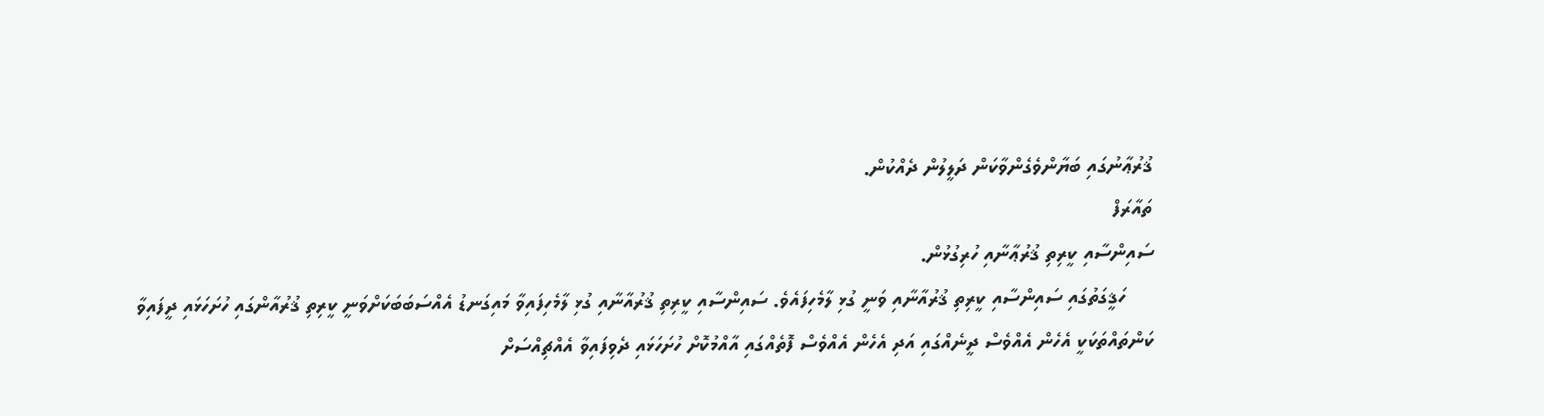ޤުރުޢާނުގައި ބަޔާންވެގެންވާކަން ދަލީލުން ދެއްކުން.
ތައާރަފް
ސައިންސާއި ކީރިތި ޤުރުޢާނާއި ހުރިގުޅުން.
     ހަޤީގަތުގައި ސައިންސާއި ކީރިތި ޤުރުއާނާއި ވަނީ ގުޅި ލާމެހިފައެވެ. ސައިންސާއި ކީރިތި ޤުރުއާނާއި ގުޅި ލާމެހިފައިވާ މައިގަނޑު އެއްސަބަބަކަށްވަނީ ކީރިތި ޤުރުއާންގައި ހުށަހަޅައި ދީފައިވާ ކަންތައްތަކަކީ އެހެން އެއްވެސް ދީނެއްގައި އަދި އެހެން އެއްވެސް ފޮތެއްގައި އާއްމުކޮށް ހުށަހަޅައި ދެވިފައިވާ އެއްޗިއްސަށް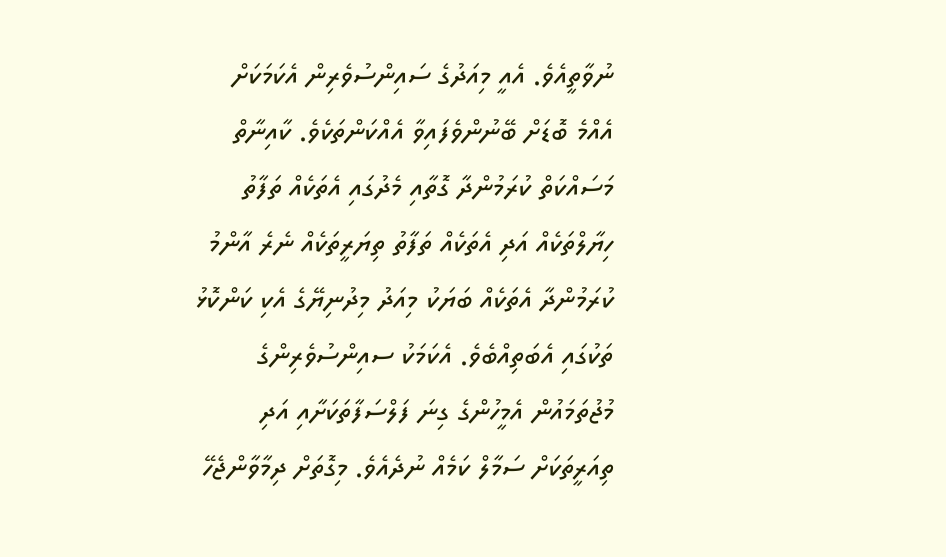ނުވާތީއެވެ. އެއީ މިއަދުގެ ސައިންސުވެރިން އެކަމަކަށް އެއްމެ ބޮޑަށް ބޭނުންވެފައިވާ އެއްކަންތަކެވެ. ކާއިނާތް މަސައްކަތް ކުރަމުންދާ ގޮތާއި މެދުގައި އެތަކެއް ތަފާތު ހިޔާލްތަކެއް އަދި އެތަކެއް ތަފާތު ތިޔަރީތަކެއް ނެރެ އާންމު ކުރަމުންދާ އެތަކެއް ބަޔަކު މިއަދު މިދުނިޔޭގެ އެކި ކަންކޮޅު ތަކުގައި އެބަތިއްބެވެ. އެކަމަކު ސއިންސުވެރިންގެ މުޖުތަމައުން އެމީހުންގެ ގިނަ ފަލްސަފާތަކަށާއި އަދި ތިއަރީތަކަށް ސަމާލް ކަމެއް ނުދެއެވެ. މިގޮތަށް ދިމާވާންޖެހޭ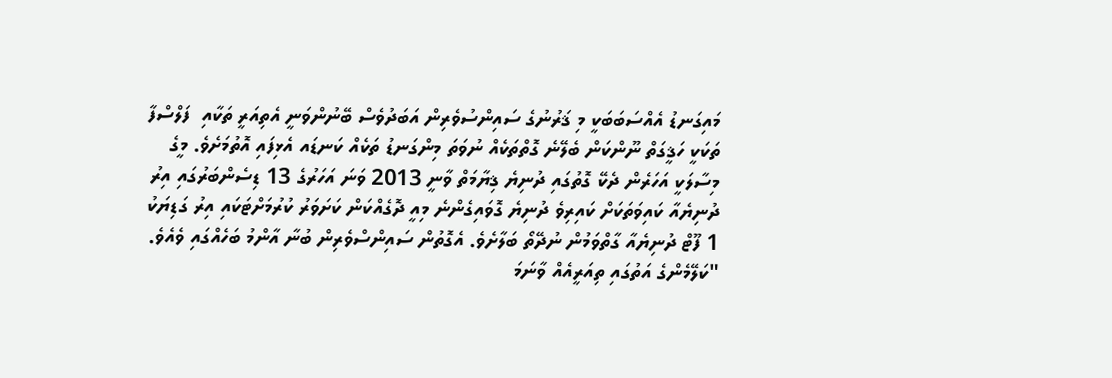މައިގަނޑު އެއްސަބަބަކީ މި ޤަރުނުގެ ސައިންސުވެރިން އަބަދުވެސް ބޭނުންވަނީ އެތިއަރީ ތަކާއި  ފަލްސްފާ ތަކަކީ ހަޤީގަތް ނޫންކަން ބެލޭނެ ގޮތްތަކެއް ނުވަތަ މިންގަނޑު ތަކެއް ކަނޑައ އެޅިފައި އޮތުމަށެވެ. މީގެ މިސާލަކީ އަހަރެން ދެކޭ ގޮތުގައި ދުނިޔެ ޤިޔާމަތް ވާނީ 2013 ވަނަ އަހަރުގެ 13 ޑިސެންބަރުގައި އިރު ދުނިޔެއާ ކައިވަތަކަށް ކައިރިވެ ދުނިޔެ ގޮވައިގެންނެ މިއީ ދޮގެއްކަން ކަށަވަރު ކުރުމަށްޓަކައި އިރު ގަޑިޔަކު 1 ފޫޓް ދުނިޔެއާ ގާތްވަމުން ނުދޭތޯ ބަލާށެވެ. އެގޮތުން ސައިންސްވެރިން ބުނާ އާންމު ބަހެއްގައި ވެއެވެ. "ކަލޭމެންގެ އަތުގައި ތިއަރީއެއް ވާނަމަ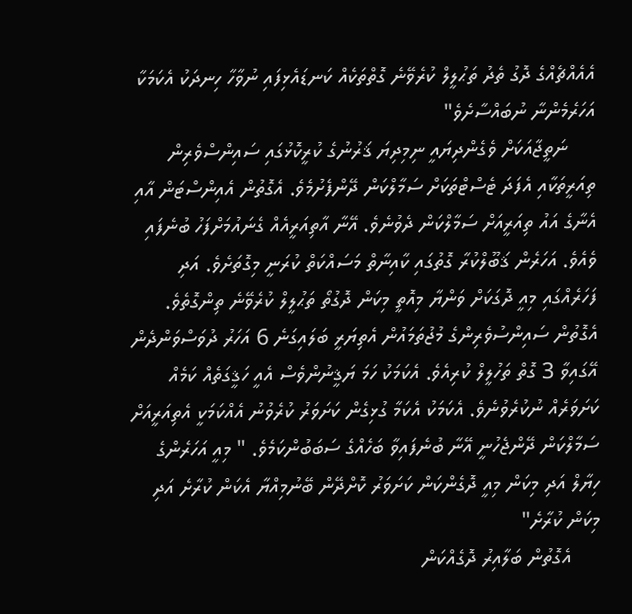އެއެއްޗެއްގެ ދޮގު ތެދު ތަޙުލީލް ކުރެވޭނެ ގޮތްތަކެއް ކަނޑައެޅިފައި ނުވާހާ ހިނދަކު އެކަމަކާ އަހަރެމެންނާ ނުބައްސާށެވެ"
     ނަތީޖާއަކަށް ވެގެންދިޔައީ ނިމިދިޔަ ޤަރުނުގެ ކުރީކޮޅުގައި ސައިންސްވެރިން ތިއަރީތަކާއި އެފަދަ ޓެސްޓްތަކަށް ސަމާލްކަން ދޭންފެށުމެވެ. އެގޮތުން އެއިންސްޓަން އާއި އެނާގެ އައު ތިއަރީއަށް ސަމާލްކަން ދެވުނެވެ. އޭނާ އާތިއަރީއެއް ގެނައުމަށްފަހު ބުނެފައި ވެއެވެ. އަހަރެން ޤަބޫލްކުރާ ގޮތުގައި ކާއިނާތް މަސައްކަތް ކުރަނީ މިގޮތަށެވެ. އަދި ފަހަރެއްގައި މިއީ ދޮގަކަށް ވަންޔާ މިއޮތީ މިކަން ދޮގުތޯ ތަޙުލީލް ކުރެވޭނެ ތިންގޮތެވެ. އެގޮތުން ސައިންސުވެރިންގެ މުޖުތަމައުން އެތިޔަރީ ބަލައިގަނެ 6 އަހަރު ދުވަސްވަންދެން އޭގައިވާ 3 ގޮތް ތަހުލީލް ކުރިއެވެ. އެކަމަކު ހަމަ ޔަޤީނުންވެސް އެއީ ހަޤީގަތެއް ކަމެއް ކަށަވަރެއް ނުކުރެވުނެވެ. އެކަމަކު އެކަމާ ގުޅިގެން ކަށަވަރު ކުރެވުނު އެއްކަމަކީ އެތިއަރީއަށް ސަމާލްކަން ދޭންޖެހުނީ އޭނާ ބުނެފައިވާ ބަހެއްގެ ސަބަބުންކަމެވެ. " މިއީ އަހަރެންގެ ހިޔާލް އަދި މިކަން މިއީ ދޮގެންކަން ކަށަވަރު ކޮށްދޭން ބޭނުމިއްޔާ އެކަން ކުރާށެ އަދި މިކަން ކުރާށެ"
     އެގޮތުން ބަލާއިރު ދޮގެއްކަން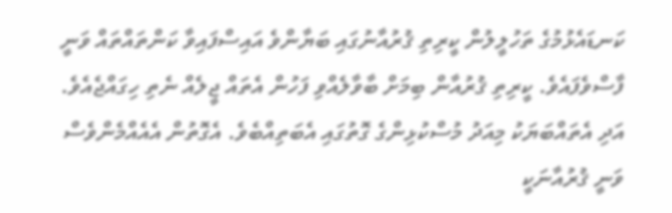ކަނޑައެޅުމުގެ ތަހުލީލުން ކީރިތި ޤުރުއާނުގައި ބަޔާންވެ އައިސްފައިވާ ކަންތައްތައް ވަނީ ފާސްވެފައެވެ. ކީރިތި ޤުރުއާން ބިމަށް ބާވާލެއްވި ފަހުން އެތައް ޖީލެއް ނެތި ހިގައްޖެއެވެ. އަދި އެތައްބަޔަކު މިއަދު މުސްކުޅިންގެ ގޮތުގައި އެބަތިއްބެވެ. އެގޮތުން އެއެއްމެންވެސް ވަނީ ޤުރުއާނަކީ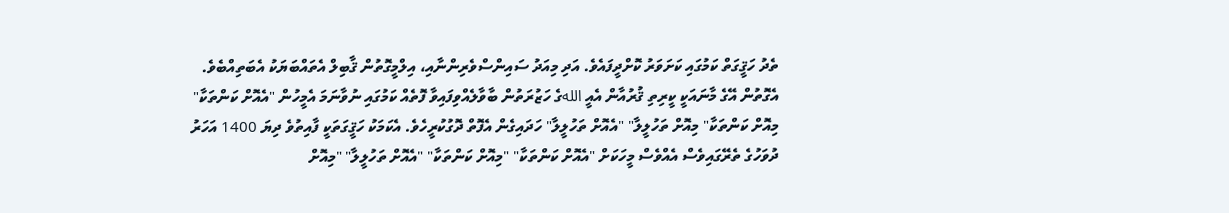ތެދު ހަޤީގަތް ކަމުގައި ކަށަވަރު ކޮށްދީފައެވެ. އަދި މިއަދު ސައިންސްވެރިންނާއި، އިލްމީގޮތުން ޤާބިލް އެތައްބަޔަކު އެބަތިއްބެވެ. އެގޮތުން އޭގެ މާނައަކީ ކީރިތި ޤުރުއާން އެއީ اللهގެ ހަޒުރަތުން ބާވާލެއްވިފައިވާ ފޮތެއް ކަމުގައި ނުވާނަމަ އެމީހުން "އެއޮށް ކަންތަކާ" މިއޮށް ކަންތަކާ" މިއޮށް ތަހުލީލާ" "އެއޮށް ތަހުލީލާ" ހަދައިގެން އެފޮތް ދޮގުކުރީހެވެ. އެކަމަކު ހަޤީގަތަކީ ފާއިތުވެ ދިޔަ 1400 އަހަރު ދުވަހުގެ ތެރޭގައިވެސް އެއްވެސް މީހަކަށް "އެއޮށް ކަންތަކާ" "މިއޮށް ކަންތަކާ" "އެއޮށް ތަހުލީލާ" "މިއޮށް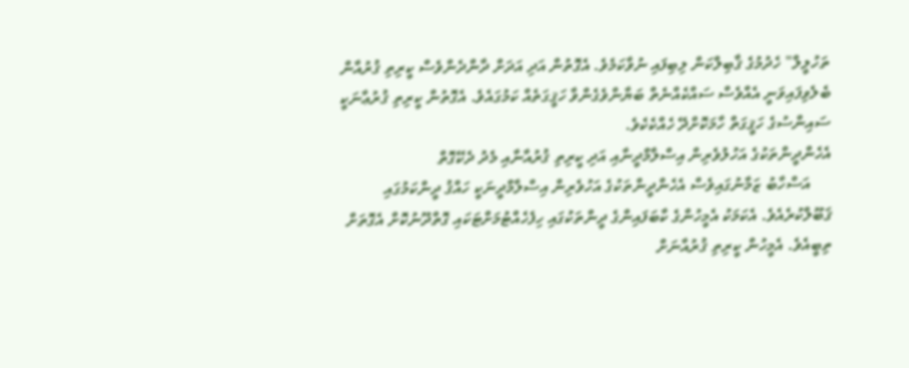ތަހުލީލް" ހެދުމުގެ ޤާބިލްކަން ލިބިފައި ނުވާކަމެވެ. އެގޮތުން އަދި އަދަށް ދާންދެންވެސް ކީރިތި ޤުރުއާން ބެލެވިފައިވަނީ އެއްވެސް ސައްކެއްނެތް ބަޔާންވެގެންވާ ހަޤީގަތެއް ކަމުގައެވެ. އެގޮތުން ކީރިތި ޤުރުޢާނަކީ ސައިންސުގެ ހަޤީގަތް ހާމަކޮށްދޭ ހެއްކެކެވެ.
އެހެންދީންތަކުގެ އަހުލުވެރިން އިސްލާމްދީނާއި އަދި ކީރިތި ޤުރުއާނާއި މެދު ދެކޭގޮތް
     އަސްހާބު ޒަމާނުގައިވެސް އެހެންދީންތަކުގެ އަހުވެރިން އިސްލާމްދީނަކީ ހައްޤު ދީންކަމުގައި ޤަބޫލްކުރެއެވެ. އެކަމަކު އެމީހުންގެ ކާބަފައިންގެ ދީންތަކުގައި ހިފެހެއްޓުމަށްޓަކައި ގޮތްދޫނުކޮށް އެގޮތަށް ތިބީއެވެ. އެމީހުން ކީރިތި ޤުރުއާނަށް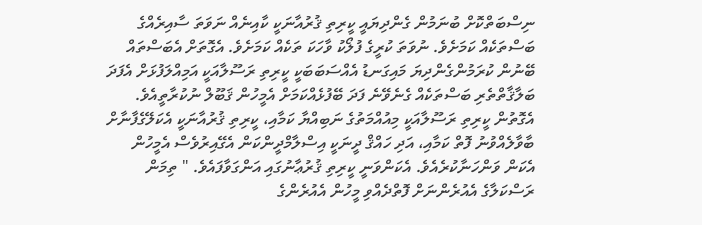ނިސްބަތްކޮށް ބުނަމުން ގެންދިޔައީ ކީރިތި ޤުރުއާނަކީ ކާއިނެއް ނަވަތަ ސާއިރެއްގެ ބަސްތަކެއް ކަމަށެވެ. ނުވަތަ ކުރީގެ ފުލޯކު ވާހަކަ ތަކެއް ކަމަށެވެ. އެގޮތަށް އެބަސްތައް ބޭނުން ކުރަމުންގެންދިޔަ މައިގަނޑު އެއްސަބަބަކީ ކީރިތި ރަސޫލާއަކީ އަމިއްލަފުޅަށް އެފަދަ ބަލާޤާތްތެރި ބަސްތަކެއް ގެނެވޭނެ ފަދަ ބޭފުޅެއްކަމަށް އެމީހުން ޤަބޫލް ނުކުރާތީއެވެ. އެގޮތުން ކީރިތި ރަސޫލާއަކީ މިއުއްމަތުގެ ނަބިއްޔާ ކަމާއި، ކީރިތި ޤުރުއާނަކީ އެކަލޭގެފާނާށް ބާވާލެއްވުނު ފޮތް ކަމާއި، އަދި ހައްޤް ދީނަކީ އިސްލާމްދީންކަން އެގޭއިރުވެސް އެމީހުން އެކަން ވަންހަނާކުރެއެވެ. އެކަންވަނީ ކީރިތި ޤުރުޢާނުގައި އަންގަވާފައެވެ. " ތިމަން ރަސްކަލާގެ އެއުރެންނަށް ފޮތްދެއްވި މީހުން އެއުރެންގެ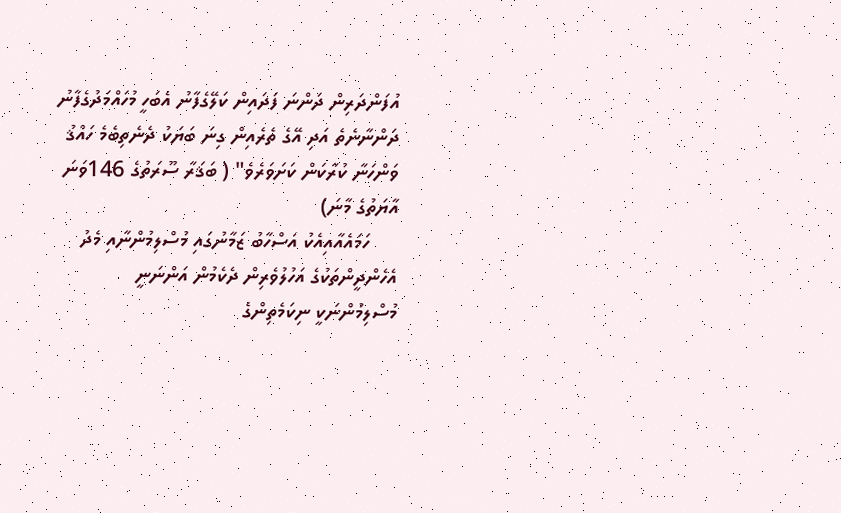އުފަންދަރިން ދަންނަ ފަދައިން ކަލޭގެފާނު އެބަހީ މުހައްމަދުގެފާނު ދަންނާނެތެ އަދި އޭގެ ތެރެއިން ގިނަ ބަޔަކު ދެނެތިބެމެ ހައްޤު ވަންހަނާ ކުރާކަން ކަށަވަރެވެ" ( ބަޤަރާ ސޫރަތުގެ 146ވަނަ އާޔަތުގެ މާނަ)
     ހަމައެއާއިއެކު އަސްހާބު ޒަމާނުގައި މުސްލިމުންނާއި މެދު އެހެންދީންތަކުގެ އަހުލުވެރިން ދެކެމުން އަންނަނީ މުސްލިމުންނަކީ ނިކަމެތިންގެ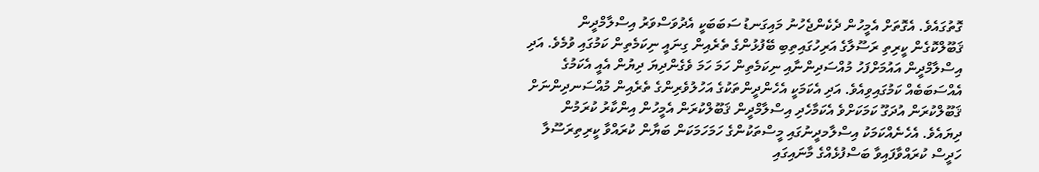ގޮތުގައެވެ. އެގޮތަށް އެމީހުން ދެކެންޖެހުނު މައިގަނޑު ސަބަބަކީ އެދުވަސްވަރު އިސްލާމްދީން ޤަބޫލްކޮގެން ކީރިތި ރަސޫލާގެ އަރިހުގައިތިބި ބޭފުޅުންގެ ތެރެއިން ގިނައީ ނިކަމެތިން ކަމުގައި ވުމެވެ. އަދި އިސްލާމްދީން އައުމަށްފަހު މުއްސަދިންނާއި ނިކަމެތިން ހަމަ ހަމަ ވެގެންދިޔަ ދިޔުން އެއީ އެކަމުގެ އެއްސަބަބެއް ކަމުގައިވިއެވެ. އަދި އެކަމަކީ އެހެންދީންތަކުގެ އަހުލުވެރިންގެ ތެރެއިން މުއްސަނދިންނަށް ޤަބޫލްކުރަން އުދަގޫ ކަމަކަށްވެ އެކަމާހެދި އިސްލާމްދީން ޤަބޫލްކުރަން އެމީހުން އިންކާރު ކުރަމުން ދިޔައެވެ. އެހެނެއްކަމަކު އިސްލާމދީނުގައި މީސްތަކުންގެ ހަމަހަމަކަން ބަޔާން ކުރައްވާ ކީރިތިރަސޫލާ ހަދީސް ކުރައްވާފައިވާ ބަސްފުޅެއްގެ މާނައިގައި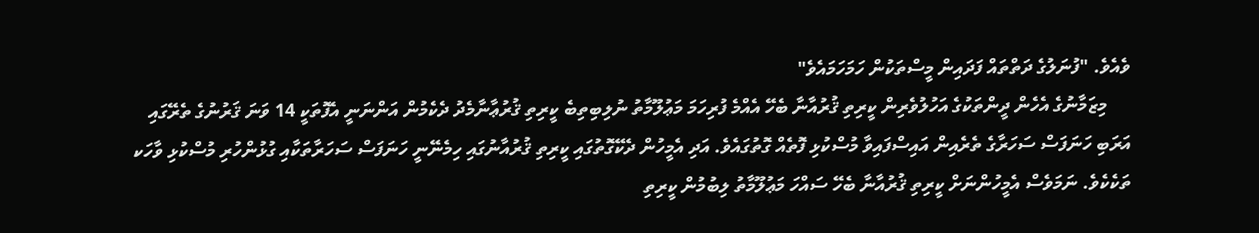ވެއެވެ. "ފުނަލުގެ ދަތްތައް ފަދައިން މީސްތަކުން ހަމަހަމައެވެ"
     މިޒަމާނުގެ އެހެން ދީންތަކުގެ އަހުލުވެރިން ކީރިތި ޤުރުއާނާ ބެހޭ އެއްމެ ފުރިހަމަ މަޢުލޫމާތު ނުލިބިތިބެ ކީރިތި ޤުރުޢާނާމެދު ދެކެމުން އަންނަނީ އެފޮތަކީ 14 ވަނަ ޤަރުނުގެ ތެރޭގައި އަރަބި ހަނަފަސް ސަހަރާގެ ތެރެއިން އައިސްފައިވާ މުސްކުޅި ފޮތެއް ގޮތުގައެވެ. އަދި އެމީހުން ދެކޭގޮތުގައި ކީރިތި ޤުރުއާނުގައި ހިމެނޭނީ ހަނަފަސް ސަހަރާތަކާއި ގުޅުންހުރި މުސްކުޅި ވާހަކ ތަކެކެވެ. ނަމަވެސް އެމީހުންނަށް ކީރިތި ޤުރުއާނާ ބެހޭ ސައްހަ މަޢުލޫމާތު ލިބުމުން ކީރިތި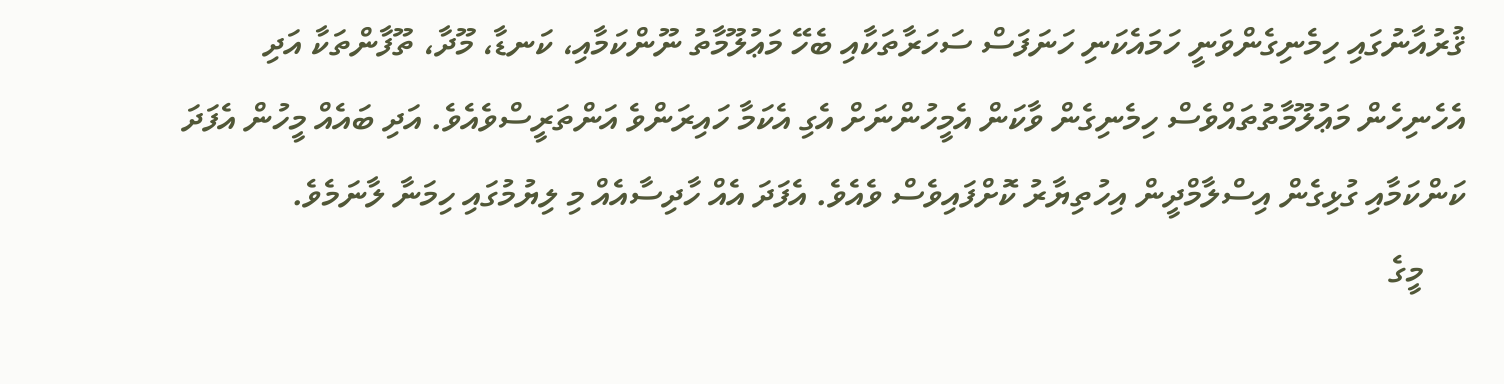ޤުރުއާނުގައި ހިމެނިގެންވަނީ ހަމައެކަނި ހަނަފަސް ސަހަރާތަކާއި ބެހޭ މަޢުލޫމާތު ނޫންކަމާއި، ކަނޑާ، މޫދާ، ތޫފާންތަކާ އަދި އެހެނިހެން މަޢުލޫމާތުތައްވެސް ހިމެނިގެން ވާކަން އެމީހުންނަށް އެގި އެކަމާ ހައިރަންވެ އަންތަރީސްވެއެވެ. އަދި ބައެއް މީހުން އެފަދަ ކަންކަމާއި ގުޅިގެން އިސްލާމްދީން އިހުތިޔާރު ކޮށްފައިވެސް ވެއެވެ. އެފަދަ އެއް ހާދިސާއެއް މި ލިޔުމުގައި ހިމަނާ ލާނަމެވެ.
     މީގެ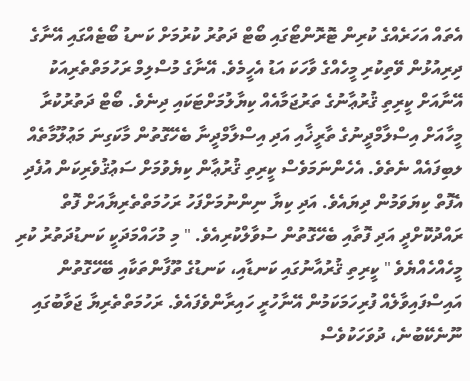އެތައް އަހަރެއްގެ ކުރިން ޓޮރޮންޓޯގައި ބޯޓް ދަތުރު ކުރުމަށް ކަނޑު ބޯޓެއްގައި އޭނާގެ ދިރިއުޅުން ވޭތިކުރި މީހެއްގެ ވާހަކަ އަޑު އެހީމެވެ. އޭނާގެ މުސްލިމް ރަހުމަތްތެރިއަކު އޭނާއަށް ކީރިތި ޤުރުޢާނުގެ ތަރުޖަމާއެއް ކިޔާލުމަށްޓަކައި ދިނެވެ. ބޯޓް ދަތުރުކުރާ މީހާއަށް އިސްލާމްދީނުގެ ތާރީޚާއި އަދި އިސްލާމްދީނާ ބެހޭގޮތުން މާކަގިނަ މަޢުލޫމާތެއް ލބިފައެއް ނެތެވެ. އެހެންނަމަވެސް ކީރިތި ޤުރުޢާން ކިޔެވުމަށް ސަޢުޤުވެރިކަން އުފެދި އެފޮތް ކިޔަވަމުން ދިޔައެވެ. އަދި ކިޔާ ނިންނުމަށްފަހު ރަހުމަތްތެރިޔާއަށް ފޮތް ރައްދުކޮށްދީ އަދި ފޮތާއި ބެހޭގޮތުން ސުވާލްކުރިއެވެ. " މި މުހައްމަދަކީ ކަނޑުދަތުރު ކުރި މީހެއްހެއްޔެވެ " ކީރިތި ޤުރުއާނުގައި ކަނޑާއި، ކަނޑުގެ ތޫފާންތަކާއި ބޭހޭގޮތުން އައިސްފައިވާލެއް ފުރިހަމަކަމުން އޭނާހުރީ ހައިރާންވެފައެވެ. ރަހުމަތްތެރިޔާ ޖަވާބުގައި ނޫނެކޭބުނެ، ދުވަހަކުވެސް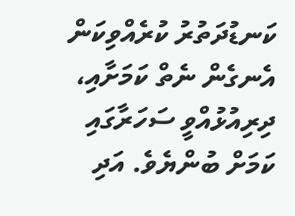ކަނޑުދަތުރު ކުރެއްވިކަން އެނގެން ނެތް ކަމަށާއި، ދިރިއުޅުއްވީ ސަހަރާގައި ކަމަށް ބުންޔެވެ. އަދި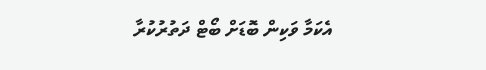އެކަމާ ވަކިން ބޮޑަށް ބޯޓް ދަތުރުކުރާ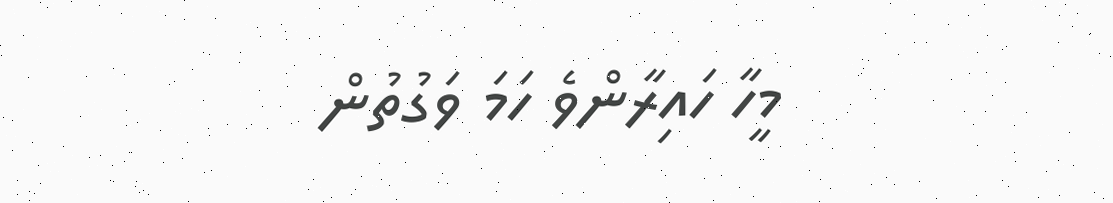މީހާ ހައިރާންވެ ހަމަ ވަގުތުން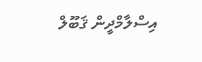އިސްލާމްދީން ޤަބޫލް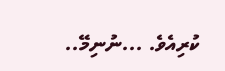ކުރިއެވެ. ...ނުނިމޭ..